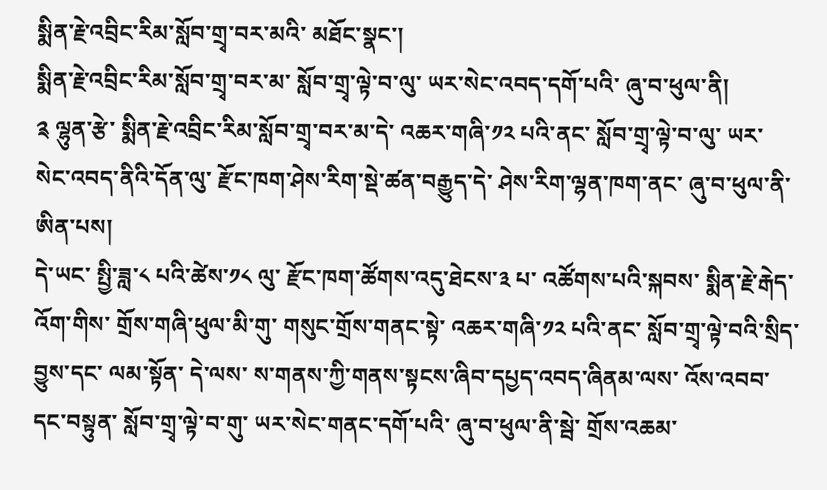སྨིན་རྗེ་འབྲིང་རིམ་སློབ་གྲྭ་བར་མའི་ མཐོང་སྣང་།
སྨིན་རྗེ་འབྲིང་རིམ་སློབ་གྲྭ་བར་མ་ སློབ་གྲྭ་ལྟེ་བ་ལུ་ ཡར་སེང་འབད་དགོ་པའི་ ཞུ་བ་ཕུལ་ནི།
༉ ལྷུན་རྩེ་ སྨིན་རྗེ་འབྲིང་རིམ་སློབ་གྲྭ་བར་མ་དེ་ འཆར་གཞི་༡༢ པའི་ནང་ སློབ་གྲྭ་ལྟེ་བ་ལུ་ ཡར་སེང་འབད་ནིའི་དོན་ལུ་ རྫོང་ཁག་ཤེས་རིག་སྡེ་ཚན་བརྒྱུད་དེ་ ཤེས་རིག་ལྷན་ཁག་ནང་ ཞུ་བ་ཕུལ་ནི་ཨིན་པས།
དེ་ཡང་ སྤྱི་ཟླ་༨ པའི་ཚེས་༡༨ ལུ་ རྫོང་ཁག་ཚོགས་འདུ་ཐེངས་༣ པ་ འཚོགས་པའི་སྐབས་ སྨིན་རྗེ་རྒེད་འོག་གིས་ གྲོས་གཞི་ཕུལ་མི་གུ་ གསུང་གྲོས་གནང་སྟེ་ འཆར་གཞི་༡༢ པའི་ནང་ སློབ་གྲྭ་ལྟེ་བའི་སྲིད་བྱུས་དང་ ལམ་སྟོན་ དེ་ལས་ ས་གནས་ཀྱི་གནས་སྟངས་ཞིབ་དཔྱད་འབད་ཞིནམ་ལས་ འོས་འབབ་དང་བསྟུན་ སློབ་གྲྭ་ལྟེ་བ་གུ་ ཡར་སེང་གནང་དགོ་པའི་ ཞུ་བ་ཕུལ་ནི་སྦེ་ གྲོས་འཆམ་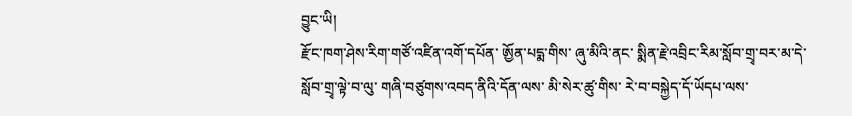བྱུང་ཡི།
རྫོང་ཁག་ཤེས་རིག་གཙོ་འཛིན་འགོ་དཔོན་ ཨྱོན་པདྨ་གིས་ ཞུ་མིའི་ནང་ སྨིན་རྗེ་འབྲིང་རིམ་སློབ་གྲྭ་བར་མ་དེ་ སློབ་གྲྭ་ལྟེ་བ་ལུ་ གཞི་བཙུགས་འབད་ནིའི་དོན་ལས་ མི་སེར་ཚུ་གིས་ རེ་བ་བསྐྱེད་དོ་ཡོདཔ་ལས་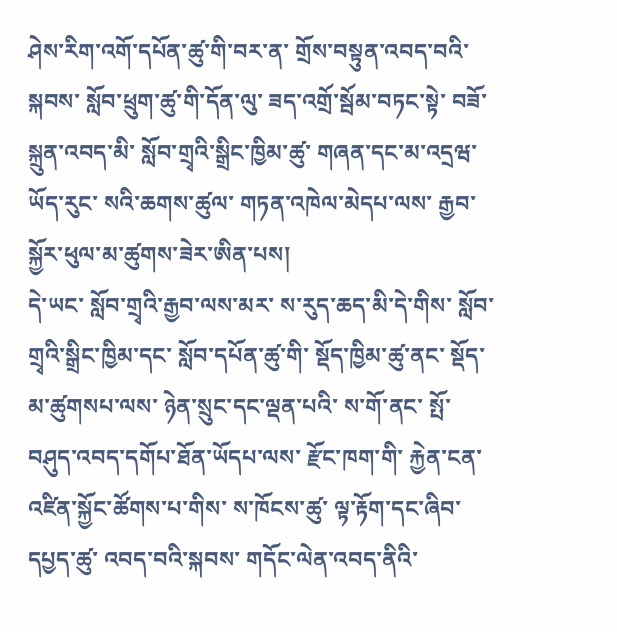ཤེས་རིག་འགོ་དཔོན་ཚུ་གི་བར་ན་ གྲོས་བསྟུན་འབད་བའི་སྐབས་ སློབ་ཕྲུག་ཚུ་གི་དོན་ལུ་ ཟད་འགྲོ་སྦོམ་བཏང་སྟེ་ བཟོ་སྐྲུན་འབད་མི་ སློབ་གྲྭའི་སྒྲིང་ཁྱིམ་ཚུ་ གཞན་དང་མ་འདྲཝ་ཡོད་རུང་ སའི་ཆགས་ཚུལ་ གཏན་འཁེལ་མེདཔ་ལས་ རྒྱབ་སྐྱོར་ཕུལ་མ་ཚུགས་ཟེར་ཨིན་པས།
དེ་ཡང་ སློབ་གྲྭའི་རྒྱབ་ལས་མར་ ས་རུད་ཆད་མི་དེ་གིས་ སློབ་གྲྭའི་སྒྲིང་ཁྱིམ་དང་ སློབ་དཔོན་ཚུ་གི་ སྡོད་ཁྱིམ་ཚུ་ནང་ སྡོད་མ་ཚུགསཔ་ལས་ ཉེན་སྲུང་དང་ལྡན་པའི་ ས་གོ་ནང་ སྤོ་བཤུད་འབད་དགོཔ་ཐོན་ཡོདཔ་ལས་ རྫོང་ཁག་གི་ རྐྱེན་ངན་འཛིན་སྐྱོང་ཚོགས་པ་གིས་ ས་ཁོངས་ཚུ་ ལྟ་རྟོག་དང་ཞིབ་དཔྱད་ཚུ་ འབད་བའི་སྐབས་ གདོང་ལེན་འབད་ནིའི་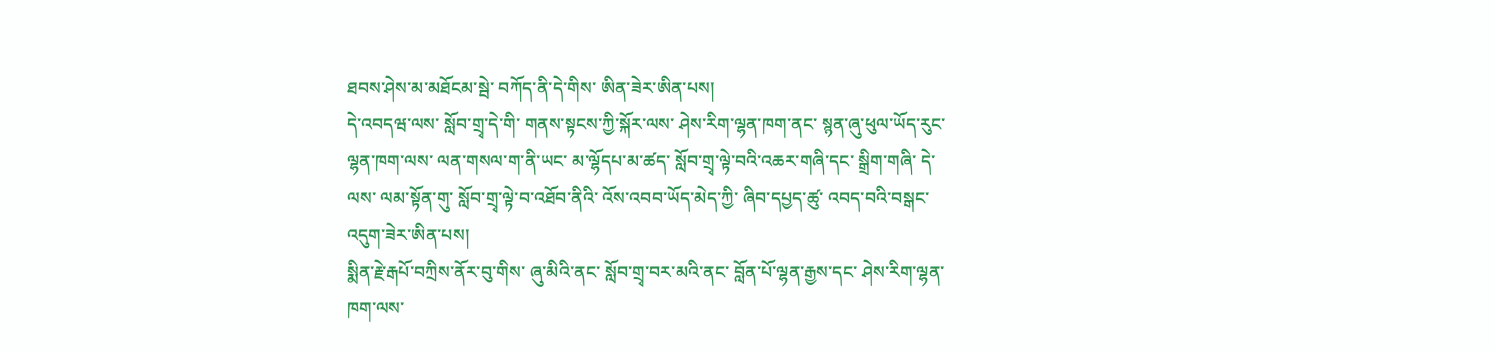ཐབས་ཤེས་མ་མཐོངམ་སྦེ་ བཀོད་ནི་དེ་གིས་ ཨིན་ཟེར་ཨིན་པས།
དེ་འབདཝ་ལས་ སློབ་གྲྭ་དེ་གི་ གནས་སྟངས་ཀྱི་སྐོར་ལས་ ཤེས་རིག་ལྷན་ཁག་ནང་ སྙན་ཞུ་ཕུལ་ཡོད་རུང་ ལྷན་ཁག་ལས་ ལན་གསལ་ག་ནི་ཡང་ མ་ལྷོདཔ་མ་ཚད་ སློབ་གྲྭ་ལྟེ་བའི་འཆར་གཞི་དང་ སྒྲིག་གཞི་ དེ་ལས་ ལམ་སྟོན་གུ་ སློབ་གྲྭ་ལྟེ་བ་འཐོབ་ནིའི་ འོས་འབབ་ཡོད་མེད་ཀྱི་ ཞིབ་དཔྱད་ཚུ་ འབད་བའི་བསྒང་འདུག་ཟེར་ཨིན་པས།
སྨིན་རྗེ་རྒཔོ་བཀྲིས་ནོར་བུ་གིས་ ཞུ་མིའི་ནང་ སློབ་གྲྭ་བར་མའི་ནང་ བློན་པོ་ལྷན་རྒྱས་དང་ ཤེས་རིག་ལྷན་ཁག་ལས་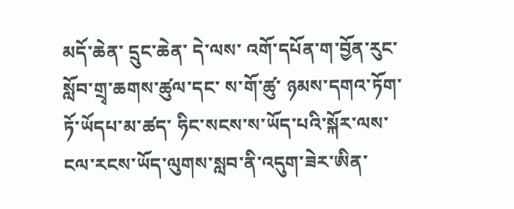མདོ་ཆེན་ དྲུང་ཆེན་ དེ་ལས་ འགོ་དཔོན་ག་བྱོན་རུང་ སློབ་གྲྭ་ཆགས་ཚུལ་དང་ ས་གོ་ཚུ་ ཉམས་དགའ་ཏོག་ཏོ་ཡོདཔ་མ་ཚད་ ཧིང་སངས་ས་ཡོད་པའི་སྐོར་ལས་ ངལ་རངས་ཡོད་ལུགས་སླབ་ནི་འདུག་ཟེར་ཨིན་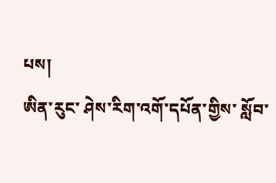པས།
ཨིན་རུང་ ཤེས་རིག་འགོ་དཔོན་གྱིས་ སློབ་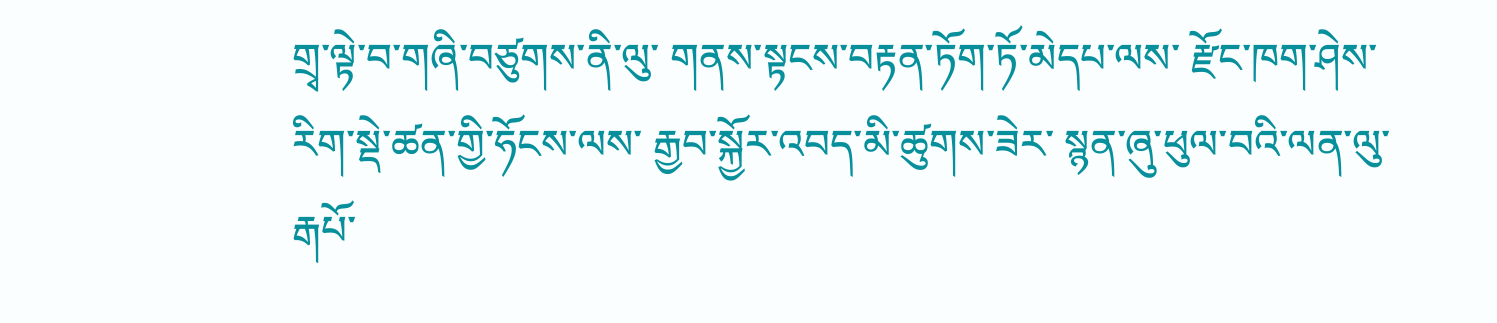གྲྭ་ལྟེ་བ་གཞི་བཙུགས་ནི་ལུ་ གནས་སྟངས་བརྟན་ཏོག་ཏོ་མེདཔ་ལས་ རྫོང་ཁག་ཤེས་རིག་སྡེ་ཚན་གྱི་ཧོངས་ལས་ རྒྱབ་སྐྱོར་འབད་མི་ཚུགས་ཟེར་ སྙན་ཞུ་ཕུལ་བའི་ལན་ལུ་ རྒཔོ་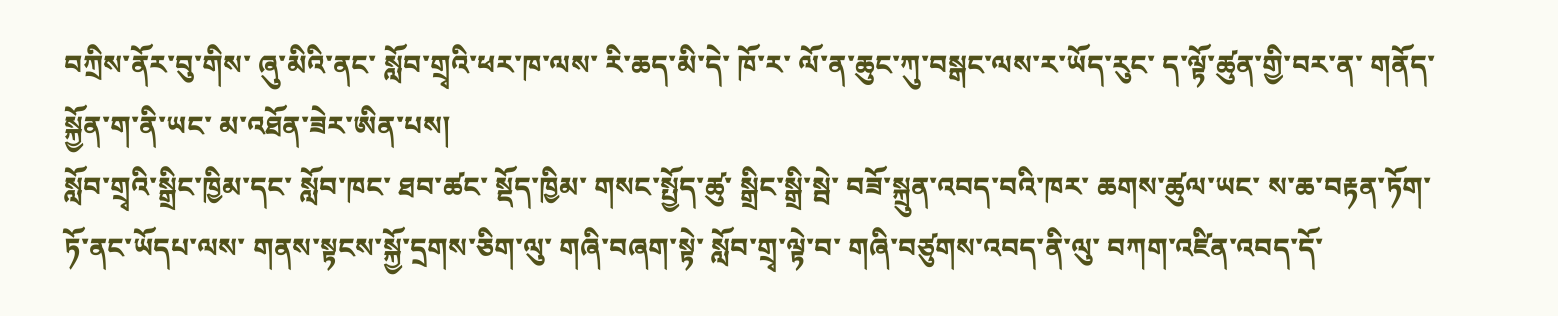བཀྲིས་ནོར་བུ་གིས་ ཞུ་མིའི་ནང་ སློབ་གྲྭའི་ཕར་ཁ་ལས་ རི་ཆད་མི་དེ་ ཁོ་ར་ ལོ་ན་ཆུང་ཀུ་བསྒང་ལས་ར་ཡོད་རུང་ ད་ལྟོ་ཚུན་གྱི་བར་ན་ གནོད་སྐྱོན་ག་ནི་ཡང་ མ་འཐོན་ཟེར་ཨིན་པས།
སློབ་གྲྭའི་སྒྲིང་ཁྱིམ་དང་ སློབ་ཁང་ ཐབ་ཚང་ སྡོད་ཁྱིམ་ གསང་སྤྱོད་ཚུ་ སྒྲིང་སྒྲི་སྦེ་ བཟོ་སྐྲུན་འབད་བའི་ཁར་ ཆགས་ཚུལ་ཡང་ ས་ཆ་བརྟན་ཏོག་ཏོ་ནང་ཡོདཔ་ལས་ གནས་སྟངས་སྐྱོ་དྲགས་ཅིག་ལུ་ གཞི་བཞག་སྟེ་ སློབ་གྲྭ་ལྟེ་བ་ གཞི་བཙུགས་འབད་ནི་ལུ་ བཀག་འཛིན་འབད་དོ་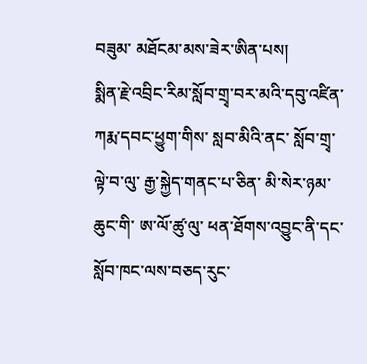བཟུམ་ མཐོངམ་མས་ཟེར་ཨིན་པས།
སྨིན་རྗེ་འབྲིང་རིམ་སློབ་གྲྭ་བར་མའི་དབུ་འཛིན་ ཀརྨ་དབང་ཕྱུག་གིས་ སླབ་མིའི་ནང་ སློབ་གྲྭ་ལྟེ་བ་ལུ་ རྒྱ་སྐྱེད་གནང་པ་ཅིན་ མི་སེར་ཉམ་ཆུང་གི་ ཨ་ལོ་ཚུ་ལུ་ ཕན་ཐོགས་འབྱུང་ནི་དང་ སློབ་ཁང་ལས་བཅད་རུང་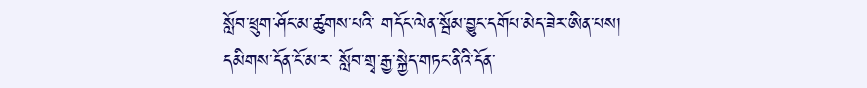སློབ་ཕྲུག་ཤོང་མ་ཚུགས་པའི་ གདོང་ལེན་སྦོམ་བྱུང་དགོཔ་མེད་ཟེར་ཨིན་པས།
དམིགས་དོན་ངོ་མ་ར་ སློབ་གྲྭ་རྒྱ་སྐྱེད་གཏང་ནིའི་དོན་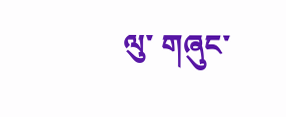ལུ་ གཞུང་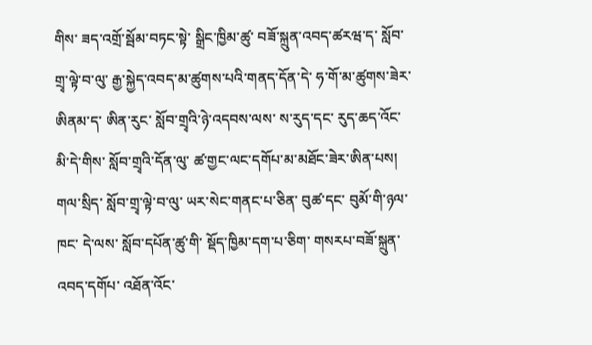གིས་ ཟད་འགྲོ་སྦོམ་བཏང་སྟེ་ སྒྲིང་ཁྱིམ་ཚུ་ བཟོ་སྐྲུན་འབད་ཚརཝ་ད་ སློབ་གྲྭ་ལྟེ་བ་ལུ་ རྒྱ་སྐྱེད་འབད་མ་ཚུགས་པའི་གནད་དོན་དེ་ ཧ་གོ་མ་ཚུགས་ཟེར་ཨིནམ་ད་ ཨིན་རུང་ སློབ་གྲྭའི་ཉེ་འདབས་ལས་ ས་རུད་དང་ རུད་ཆད་འོང་མི་དེ་གིས་ སློབ་གྲྭའི་དོན་ལུ་ ཚ་གྱང་ལང་དགོཔ་མ་མཐོང་ཟེར་ཨིན་པས།
གལ་སྲིད་ སློབ་གྲྭ་ལྟེ་བ་ལུ་ ཡར་སེང་གནང་པ་ཅིན་ བུཚ་དང་ བུམོ་གི་ཉལ་ཁང་ དེ་ལས་ སློབ་དཔོན་ཚུ་གི་ སྡོད་ཁྱིམ་དག་པ་ཅིག་ གསརཔ་བཟོ་སྐྲུན་འབད་དགོཔ་ འཐོན་འོང་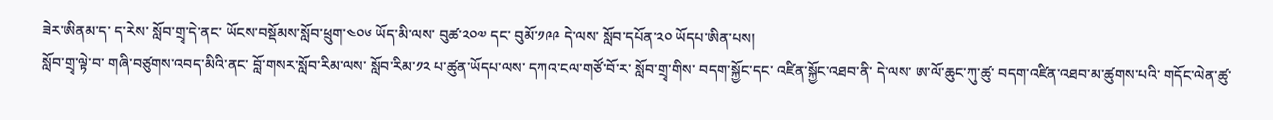ཟེར་ཨིནམ་ད་ ད་རེས་ སློབ་གྲྭ་དེ་ནང་ ཡོངས་བསྡོམས་སློབ་ཕྲུག་༤༠༦ ཡོད་མི་ལས་ བུཚ་༢༠༧ དང་ བུམོ་༡༩༩ དེ་ལས་ སློབ་དཔོན་༢༠ ཡོདཔ་ཨིན་པས།
སློབ་གྲྭ་ལྟེ་བ་ གཞི་བཙུགས་འབད་མིའི་ནང་ བློ་གསར་སློབ་རིམ་ལས་ སློབ་རིམ་༡༢ པ་ཚུན་ཡོདཔ་ལས་ དཀའ་ངལ་གཙོ་བོ་ར་ སློབ་གྲྭ་གིས་ བདག་སྐྱོང་དང་ འཛིན་སྐྱོང་འཐབ་ནི་ དེ་ལས་ ཨ་ལོ་ཆུང་ཀུ་ཚུ་ བདག་འཛིན་འཐབ་མ་ཚུགས་པའི་ གདོང་ལེན་ཚུ་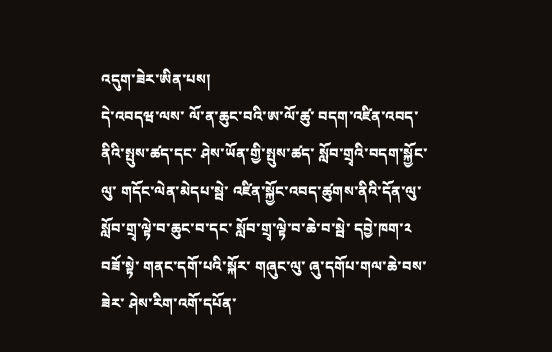འདུག་ཟེར་ཨིན་པས།
དེ་འབདཝ་ལས་ ལོ་ན་ཆུང་བའི་ཨ་ལོ་ཚུ་ བདག་འཛིན་འབད་ནིའི་སྤུས་ཚད་དང་ ཤེས་ཡོན་གྱི་སྤུས་ཚད་ སློབ་གྲྭའི་བདག་སྐྱོང་ལུ་ གདོང་ལེན་མེདཔ་སྦེ་ འཛིན་སྐྱོང་འབད་ཚུགས་ནིའི་དོན་ལུ་ སློབ་གྲྭ་ལྟེ་བ་ཆུང་བ་དང་ སློབ་གྲྭ་ལྟེ་བ་ཆེ་བ་སྦེ་ དབྱེ་ཁག་༢ བཟོ་སྟེ་ གནང་དགོ་པའི་སྐོར་ གཞུང་ལུ་ ཞུ་དགོཔ་གལ་ཆེ་བས་ཟེར་ ཤེས་རིག་འགོ་དཔོན་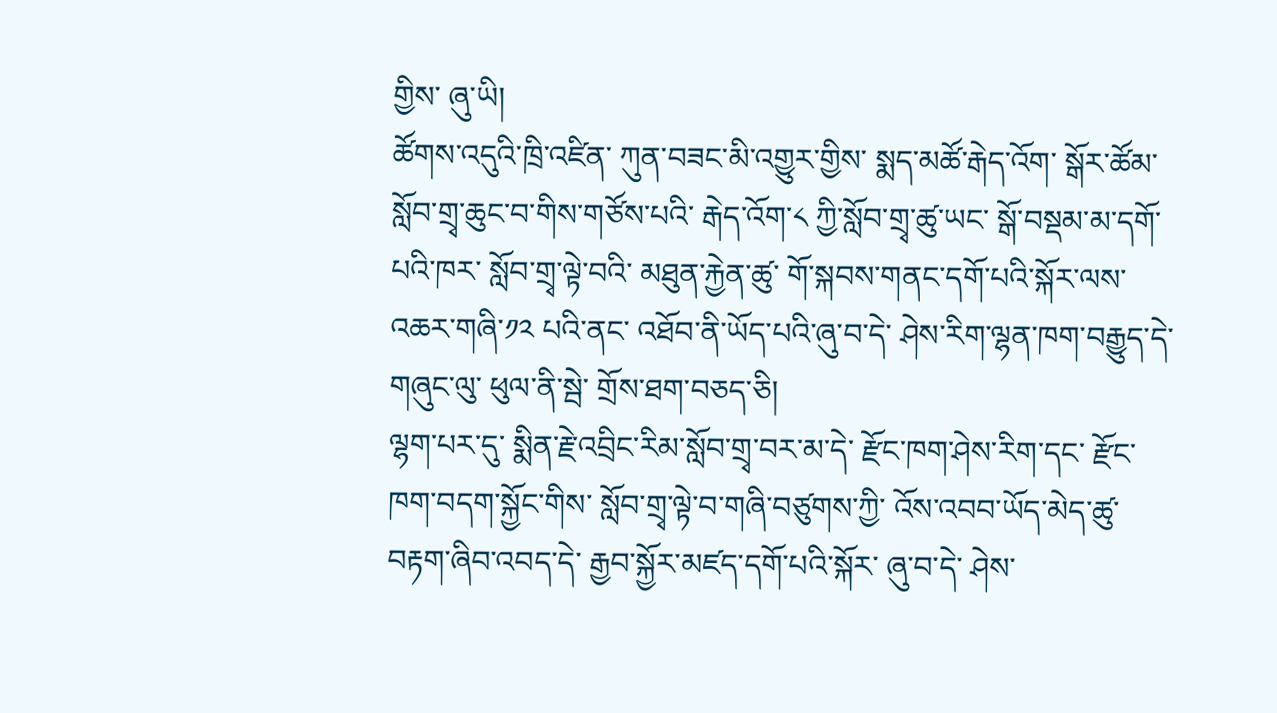གྱིས་ ཞུ་ཡི།
ཚོགས་འདུའི་ཁྲི་འཛིན་ ཀུན་བཟང་མི་འགྱུར་གྱིས་ སྨད་མཚོ་རྒེད་འོག་ སྒོར་ཚོམ་སློབ་གྲྭ་ཆུང་བ་གིས་གཙོས་པའི་ རྒེད་འོག་༨ ཀྱི་སློབ་གྲྭ་ཚུ་ཡང་ སྒོ་བསྡམ་མ་དགོ་པའི་ཁར་ སློབ་གྲྭ་ལྟེ་བའི་ མཐུན་རྐྱེན་ཚུ་ གོ་སྐབས་གནང་དགོ་པའི་སྐོར་ལས་ འཆར་གཞི་༡༢ པའི་ནང་ འཐོབ་ནི་ཡོད་པའི་ཞུ་བ་དེ་ ཤེས་རིག་ལྷན་ཁག་བརྒྱུད་དེ་ གཞུང་ལུ་ ཕུལ་ནི་སྦེ་ གྲོས་ཐག་བཅད་ཅི།
ལྷག་པར་དུ་ སྨིན་རྗེ་འབྲིང་རིམ་སློབ་གྲྭ་བར་མ་དེ་ རྫོང་ཁག་ཤེས་རིག་དང་ རྫོང་ཁག་བདག་སྐྱོང་གིས་ སློབ་གྲྭ་ལྟེ་བ་གཞི་བཙུགས་ཀྱི་ འོས་འབབ་ཡོད་མེད་ཚུ་ བརྟག་ཞིབ་འབད་དེ་ རྒྱབ་སྐྱོར་མཛད་དགོ་པའི་སྐོར་ ཞུ་བ་དེ་ ཤེས་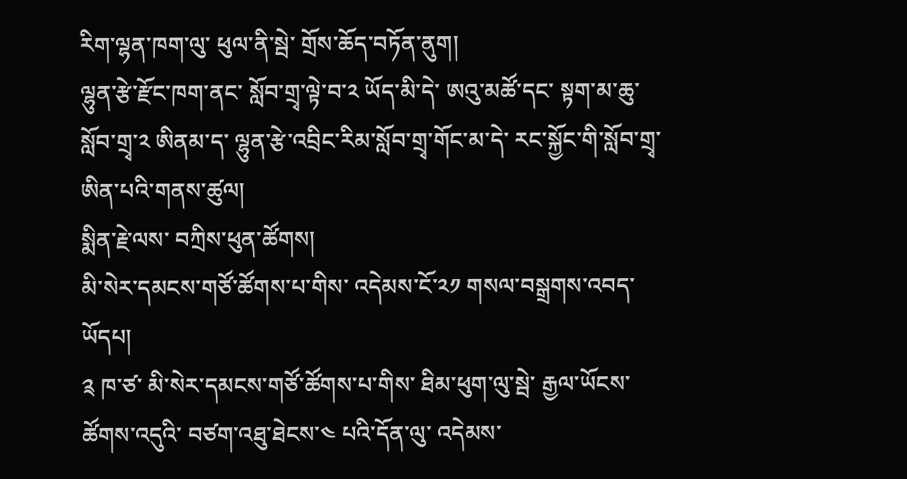རིག་ལྷན་ཁག་ལུ་ ཕུལ་ནི་སྦེ་ གྲོས་ཆོད་བཏོན་ནུག།
ལྷུན་རྩེ་རྫོང་ཁག་ནང་ སློབ་གྲྭ་ལྟེ་བ་༢ ཡོད་མི་དེ་ ཨའུ་མཚོ་དང་ སྟག་མ་ཆུ་སློབ་གྲྭ་༢ ཨིནམ་ད་ ལྷུན་རྩེ་འབྲིང་རིམ་སློབ་གྲྭ་གོང་མ་དེ་ རང་སྐྱོང་གི་སློབ་གྲྭ་ ཨིན་པའི་གནས་ཚུལ།
སྨིན་རྗེ་ལས་ བཀྲིས་ཕུན་ཚོགས།
མི་སེར་དམངས་གཙོ་ཚོགས་པ་གིས་ འདེམས་ངོ་༢༡ གསལ་བསྒྲགས་འབད་ཡོདཔ།
༉ ཁ་ཙ་ མི་སེར་དམངས་གཙོ་ཚོགས་པ་གིས་ ཐིམ་ཕུག་ལུ་སྦེ་ རྒྱལ་ཡོངས་ཚོགས་འདུའི་ བཙག་འཐུ་ཐེངས་༤ པའི་དོན་ལུ་ འདེམས་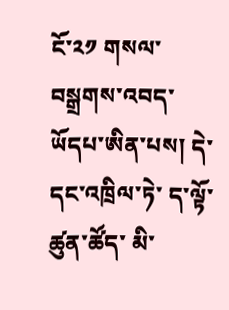ངོ་༢༡ གསལ་བསྒྲགས་འབད་ ཡོདཔ་ཨིན་པས། དེ་དང་འཁྲིལ་ཏེ་ ད་ལྟོ་ཚུན་ཚོད་ མི་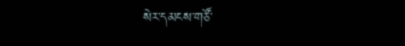སེར་དམངས་གཙོ་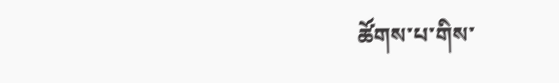ཚོགས་པ་གིས་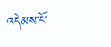འདེམས་ངོ་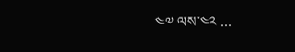༤༧ ལས་༤༢ …